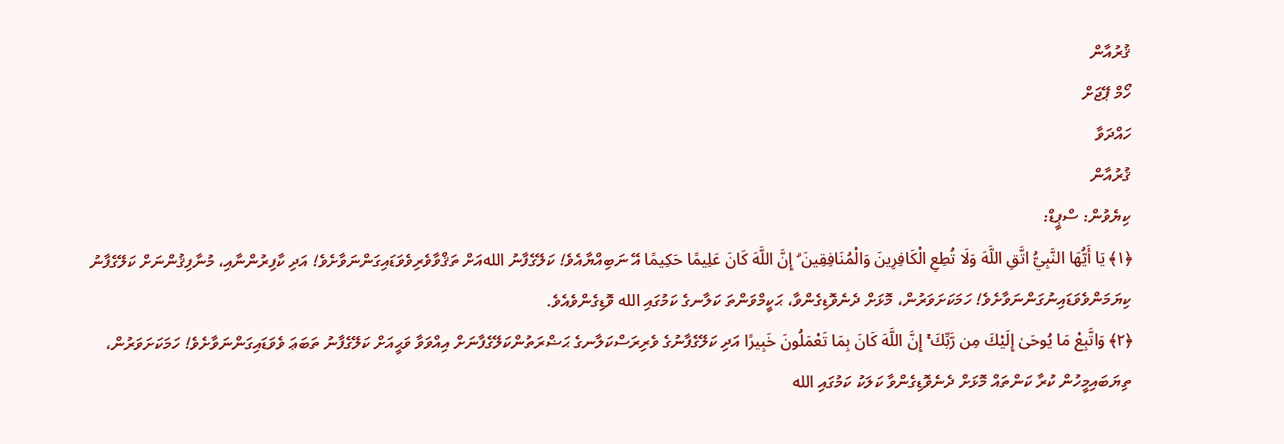ޤުރުއާން
ހޯމް ޕޭޖަށް
ހައްދަވާ
ޤުރުއާން
ކިޔެވުން: ސްޕީޑް:
﴿١﴾ يَا أَيُّهَا النَّبِيُّ اتَّقِ اللَّهَ وَلَا تُطِعِ الْكَافِرِينَ وَالْمُنَافِقِينَ ۗ إِنَّ اللَّهَ كَانَ عَلِيمًا حَكِيمًا އޭ ނަބިއްޔާއެވެ! ކަލޭގެފާނު اللهއަށް ތަޤްވާވެރިވެވަޑައިގަންނަވާށެވެ! އަދި ކާފިރުންނާއި، މުނާފިޤުންނަށް ކަލޭގެފާނު ކިޔަމަންވެވަޑައިނުގަންނަވާށެވެ! ހަމަކަށަވަރުން، މޮޅަށް ދެނެވޮޑިގެންވާ، ޙަކީމްވަންތަ ކަލާނގެ ކަމުގައި الله ވޮޑިގެންވެއެވެ.
﴿٢﴾ وَاتَّبِعْ مَا يُوحَىٰ إِلَيْكَ مِن رَّبِّكَ ۚ إِنَّ اللَّهَ كَانَ بِمَا تَعْمَلُونَ خَبِيرًا އަދި ކަލޭގެފާނުގެ ވެރިރަސްކަލާނގެ ޙަޟްރަތުންކަލޭގެފާނަށް އިއްވަވާ ވަޙީއަށް ކަލޭގެފާނު ތަބަޢަ ވެވަޑައިގަންނަވާށެވެ! ހަމަކަށަވަރުން، ތިޔަބައިމީހުން ކުރާ ކަންތައް މޮޅަށް ދެނެވޮޑިގެންވާ ކަލަކު ކަމުގައި الله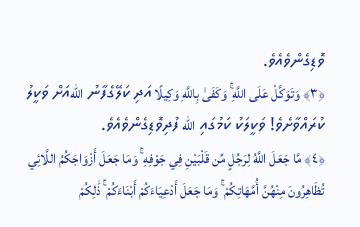ވޮޑިގެންވެއެވެ.
﴿٣﴾ وَتَوَكَّلْ عَلَى اللَّهِ ۚ وَكَفَىٰ بِاللَّهِ وَكِيلًا އަދި ކަލޭގެފާނު اللهއަށް ވަކީލު ކުރައްވާށެވެ! ވަކީލަކު ކަމުގައި الله ފުދިވޮޑިގެންވެއެވެ.
﴿٤﴾ مَّا جَعَلَ اللَّهُ لِرَجُلٍ مِّن قَلْبَيْنِ فِي جَوْفِهِ ۚ وَمَا جَعَلَ أَزْوَاجَكُمُ اللَّائِي تُظَاهِرُونَ مِنْهُنَّ أُمَّهَاتِكُمْ ۚ وَمَا جَعَلَ أَدْعِيَاءَكُمْ أَبْنَاءَكُمْ ۚ ذَٰلِكُمْ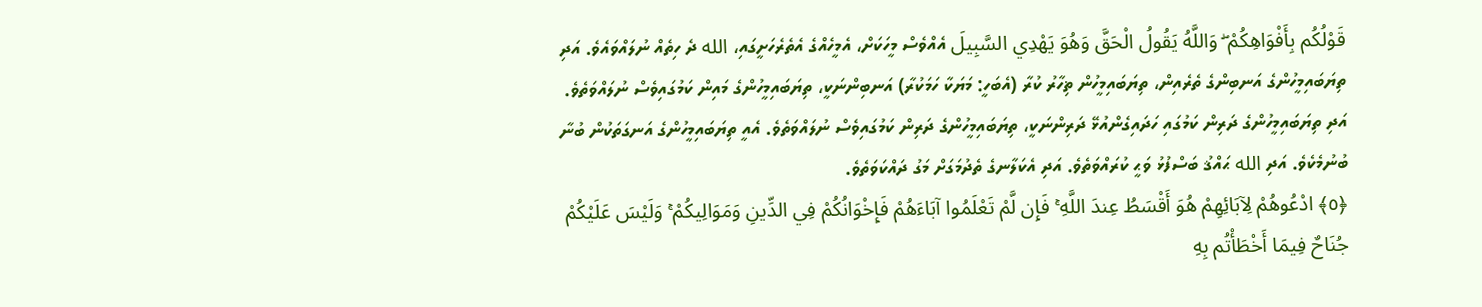قَوْلُكُم بِأَفْوَاهِكُمْ ۖ وَاللَّهُ يَقُولُ الْحَقَّ وَهُوَ يَهْدِي السَّبِيلَ އެއްވެސް މީހަކަށް، އެމީހެއްގެ އެތެރެހަށީގައި، الله ދެ ހިތެއް ނުލައްވައެވެ. އަދި ތިޔަބައިމީހުންގެ އަނބިންގެ ތެރެއިން، ތިޔަބައިމީހުން ޡިހާރު ކުރާ (އެބަހީ: މަޔަކާ ހަމަކުރާ) އަނބިންނަކީ، ތިޔަބައިމީހުންގެ މައިން ކަމުގައިވެސް ނުލައްވަތެވެ. އަދި ތިޔަބައިމީހުންގެ ދަރިން ކަމުގައި ހަދައިގެންއުޅޭ ދަރިންނަކީ، ތިޔަބައިމީހުންގެ ދަރިން ކަމުގައިވެސް ނުލައްވަތެވެ. އެއީ ތިޔަބައިމީހުންގެ އަނގަތަކުން ބުނާ ބުނުމެކެވެ. އަދި الله ޙައްޤު ބަސްފުޅު ވަޙީ ކުރައްވަތެވެ. އަދި އެކަލާނގެ ތެދުމަގަށް މަގު ދައްކަވަތެވެ.
﴿٥﴾ ادْعُوهُمْ لِآبَائِهِمْ هُوَ أَقْسَطُ عِندَ اللَّهِ ۚ فَإِن لَّمْ تَعْلَمُوا آبَاءَهُمْ فَإِخْوَانُكُمْ فِي الدِّينِ وَمَوَالِيكُمْ ۚ وَلَيْسَ عَلَيْكُمْ جُنَاحٌ فِيمَا أَخْطَأْتُم بِهِ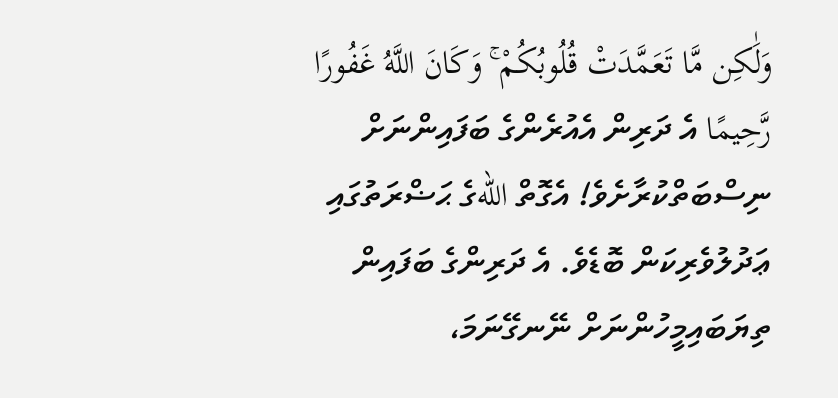وَلَٰكِن مَّا تَعَمَّدَتْ قُلُوبُكُمْ ۚ وَكَانَ اللَّهُ غَفُورًا رَّحِيمًا އެ ދަރިން އެއުރެންގެ ބަފައިންނަށް ނިސްބަތްކުރާށެވެ! އެގޮތް اللهގެ ޙަޟްރަތުގައި ޢަދުލުވެރިކަން ބޮޑެވެ. އެ ދަރިންގެ ބަފައިން ތިޔަބައިމީހުންނަށް ނޭނގޭނަމަ،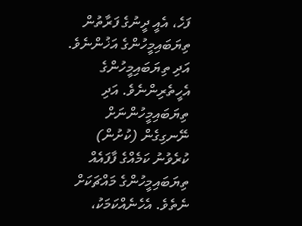ފަހެ، އެއީ ދީނުގެ ފަރާތުން ތިޔަބައިމީހުންގެ އަޚުންނެވެ. އަދި ތިޔަބައިމީހުންގެ އެހީތެރިންނެވެ. އަދި ތިޔަބައިމީހުންނަށް ނޭނގިގެން (ކުށުން) ކުރެވުނު ކަމެއްގެ ފާފައެއް ތިޔަބައިމީހުންގެ މައްޗަކަށް ނެތެވެ. އެހެނެއްކަމަކު،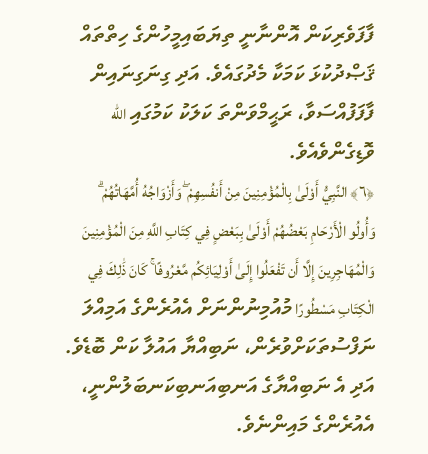ފާފަވެރިކަން އޮންނާނީ ތިޔަބައިމީހުންގެ ހިތްތައް ޤަޞްދުކުޅަ ކަމަކާ މެދުގައެވެ. އަދި ގިނަގިނައިން ފާފަފުއްސަވާ، ރަޙީމްވަންތަ ކަލަކު ކަމުގައި الله ވޮޑިގެންވެއެވެ.
﴿٦﴾ النَّبِيُّ أَوْلَىٰ بِالْمُؤْمِنِينَ مِنْ أَنفُسِهِمْ ۖ وَأَزْوَاجُهُ أُمَّهَاتُهُمْ ۗ وَأُولُو الْأَرْحَامِ بَعْضُهُمْ أَوْلَىٰ بِبَعْضٍ فِي كِتَابِ اللَّهِ مِنَ الْمُؤْمِنِينَ وَالْمُهَاجِرِينَ إِلَّا أَن تَفْعَلُوا إِلَىٰ أَوْلِيَائِكُم مَّعْرُوفًا ۚ كَانَ ذَٰلِكَ فِي الْكِتَابِ مَسْطُورًا މުއުމިނުންނަށް އެއުރެންގެ އަމިއްލަ ނަފްސުތަކަށްވުރެން، ނަބިއްޔާ އައުލާ ކަން ބޮޑެވެ. އަދި އެ ނަބިއްޔާގެ އަނބިއަނބިކަނބަލުންނީ، އެއުރެންގެ މައިންނެވެ.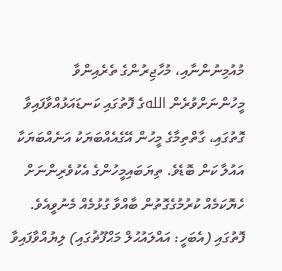މުއުމިނުންނާއި، މުހާޖިރުންގެ ތެރެއިންވާ މީހުންނަށްވުރެން اللهގެ ފޮތުގައި ކަނޑައަޅުއްވާފައިވާ ގޮތުގައި، ގާތްތިމާގެ މީހުން އޭގެއެއްބަޔަކު އަނެއްބަޔަކާ އައުލާ ކަން ބޮޑެވެ. ތިޔަބައިމީހުންގެ އެކުވެރިންނަށް ހެޔޮކަމެއް ކުރުމުގެގޮތުން ބާއްވާ ގުޅުމެއް މެނުވީއެވެ. ފޮތުގައި (އެބަހީ: އައްލައުޙުލް މަޙްފޫޡުގައި) ލިޔުއްވާފައިވާ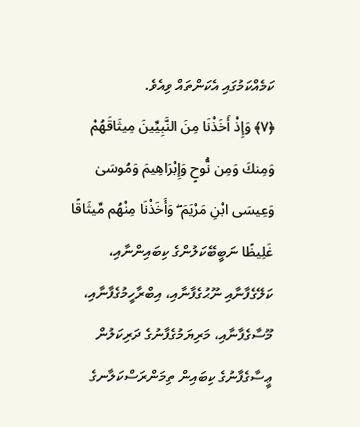ކަމެއްކަމުގައި އެކަންތައް ވިއެވެ.
﴿٧﴾ وَإِذْ أَخَذْنَا مِنَ النَّبِيِّينَ مِيثَاقَهُمْ وَمِنكَ وَمِن نُّوحٍ وَإِبْرَاهِيمَ وَمُوسَىٰ وَعِيسَى ابْنِ مَرْيَمَ ۖ وَأَخَذْنَا مِنْهُم مِّيثَاقًا غَلِيظًا ނަބީބޭކަލުންގެ ކިބައިންނާއި، ކަލޭގެފާނާއި ނޫޙުގެފާނާއި، އިބްރާހީމުގެފާނާއި، މޫސާގެފާނާއި، މަރިޔަމުގެފާނުގެ ދަރިކަލުން ޢީސާގެފާނުގެ ކިބައިން ތިމަންރަސްކަލާނގެ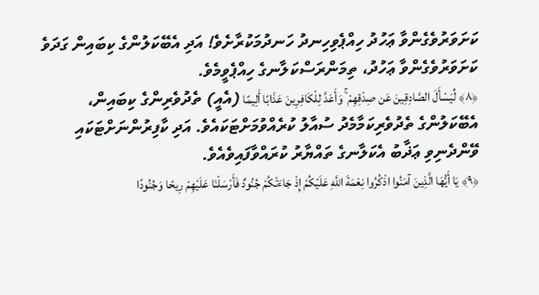ކަށަވަރުވެގެންވާ ޢަހުދު ހިއްޕެވިހިނދު ހަނދުމަކުރާށެވެ! އަދި އެބޭކަލުންގެ ކިބައިން ގަދަވެ ކަށަވަރުވެގެންވާ ޢަހުދު، ތިމަންރަސްކަލާނގެ ހިއްޕެވީމެވެ.
﴿٨﴾ لِّيَسْأَلَ الصَّادِقِينَ عَن صِدْقِهِمْ ۚ وَأَعَدَّ لِلْكَافِرِينَ عَذَابًا أَلِيمًا (އެއީ) ތެދުވެރިންގެ ކިބައިން، އެބޭކަލުންގެ ތެދުވެރިކަމާމެދު ސުއާލު ކުރެއްވުމަށްޓަކައެވެ. އަދި ކާފިރުންނަށްޓަކައި ވޭންދެނިވި ޢަޛާބު އެކަލާނގެ ތައްޔާރު ކުރައްވާފައިވެއެވެ.
﴿٩﴾ يَا أَيُّهَا الَّذِينَ آمَنُوا اذْكُرُوا نِعْمَةَ اللَّهِ عَلَيْكُمْ إِذْ جَاءَتْكُمْ جُنُودٌ فَأَرْسَلْنَا عَلَيْهِمْ رِيحًا وَجُنُودًا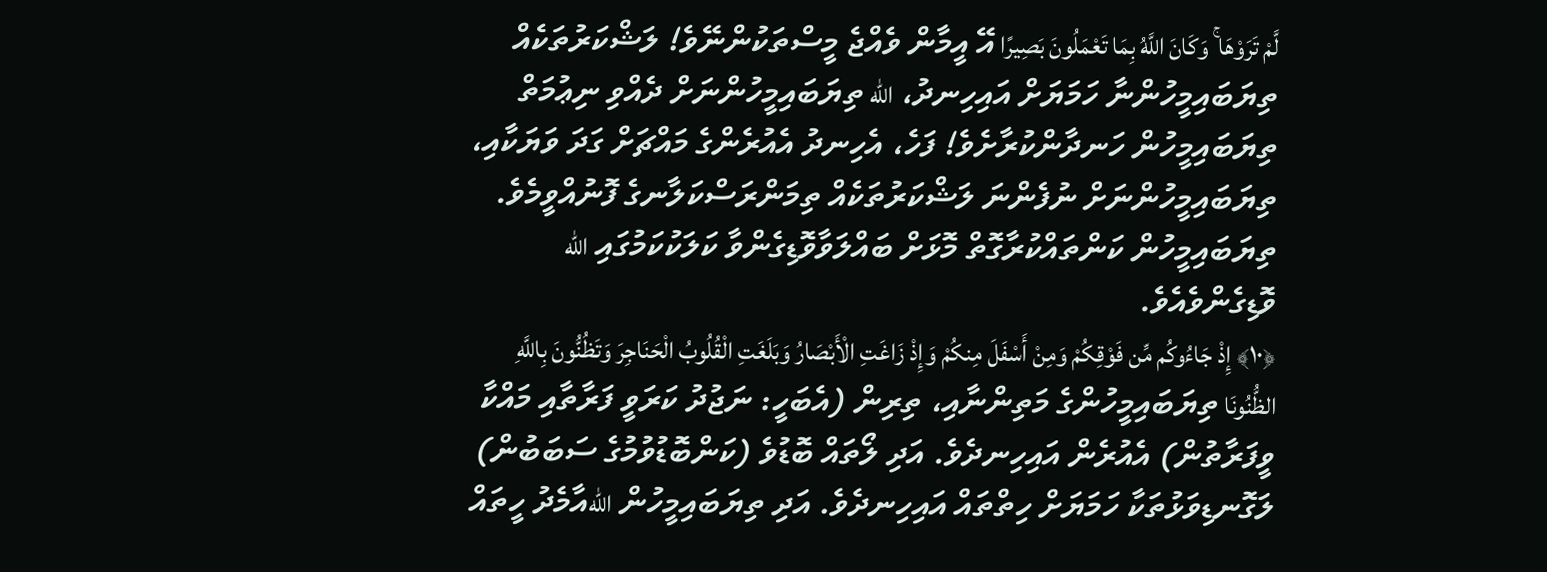لَّمْ تَرَوْهَا ۚ وَكَانَ اللَّهُ بِمَا تَعْمَلُونَ بَصِيرًا އޭ އީމާން ވެއްޖެ މީސްތަކުންނޭވެ! ލަޝްކަރުތަކެއް ތިޔަބައިމީހުންނާ ހަމަޔަށް އައިހިނދު، الله ތިޔަބައިމީހުންނަށް ދެއްވި ނިޢުމަތް ތިޔަބައިމީހުން ހަނދާންކުރާށެވެ! ފަހެ، އެހިނދު އެއުރެންގެ މައްޗަށް ގަދަ ވަޔަކާއި، ތިޔަބައިމީހުންނަށް ނުފެންނަ ލަޝްކަރުތަކެއް ތިމަންރަސްކަލާނގެ ފޮނުއްވީމެވެ. ތިޔަބައިމީހުން ކަންތައްކުރާގޮތް މޮޅަށް ބައްލަވާވޮޑިގެންވާ ކަލަކުކަމުގައި الله ވޮޑިގެންވެއެވެ.
﴿١٠﴾ إِذْ جَاءُوكُم مِّن فَوْقِكُمْ وَمِنْ أَسْفَلَ مِنكُمْ وَإِذْ زَاغَتِ الْأَبْصَارُ وَبَلَغَتِ الْقُلُوبُ الْحَنَاجِرَ وَتَظُنُّونَ بِاللَّهِ الظُّنُونَا ތިޔަބައިމީހުންގެ މަތިންނާއި، ތިރިން (އެބަހީ: ނަޖުދު ކަރަވީ ފަރާތާއި މައްކާ ވީފަރާތުން) އެއުރެން އައިހިނދެވެ. އަދި ލޯތައް ބޮޑުވެ (ކަންބޮޑުވުމުގެ ސަބަބުން) ލަގޮނޑިވަޅުތަކާ ހަމަޔަށް ހިތްތައް އައިހިނދެވެ. އަދި ތިޔަބައިމީހުން اللهއާމެދު ހީތައް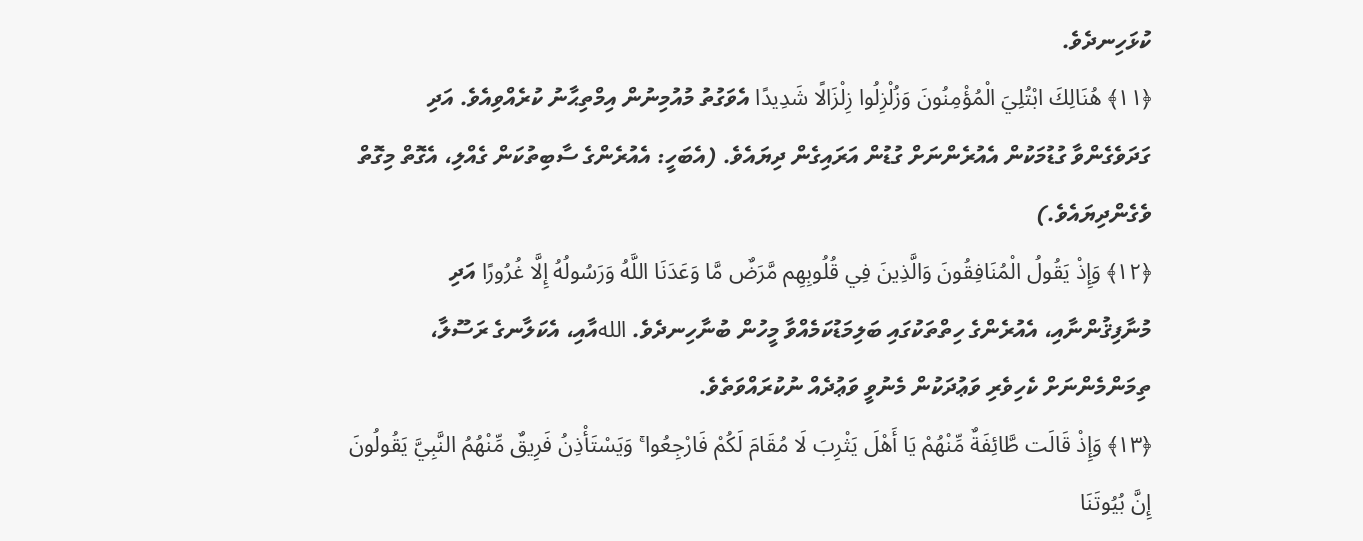ކުޅަހިނދެވެ.
﴿١١﴾ هُنَالِكَ ابْتُلِيَ الْمُؤْمِنُونَ وَزُلْزِلُوا زِلْزَالًا شَدِيدًا އެވަގުތު މުއުމިނުން އިމްތިޙާނު ކުރެއްވިއެވެ. އަދި ގަދަވެގެންވާ ގުޑުމަކުން އެއުރެންނަށް ގުޑުން އަރައިގެން ދިޔައެވެ. (އެބަހީ: އެއުރެންގެ ސާބިތުކަން ގެއްލި، އެގޮތް މިގޮތް ވެގެންދިޔައެވެ.)
﴿١٢﴾ وَإِذْ يَقُولُ الْمُنَافِقُونَ وَالَّذِينَ فِي قُلُوبِهِم مَّرَضٌ مَّا وَعَدَنَا اللَّهُ وَرَسُولُهُ إِلَّا غُرُورًا އަދި މުނާފިޤުންނާއި، އެއުރެންގެ ހިތްތަކުގައި ބަލިމަޑުކަމެއްވާ މީހުން ބުނާހިނދެވެ. اللهއާއި، އެކަލާނގެ ރަސޫލާ، ތިމަންމެންނަށް ކެހިވެރި ވަޢުދަކުން މެނުވީ ވަޢުދެއް ނުކުރައްވަތެވެ.
﴿١٣﴾ وَإِذْ قَالَت طَّائِفَةٌ مِّنْهُمْ يَا أَهْلَ يَثْرِبَ لَا مُقَامَ لَكُمْ فَارْجِعُوا ۚ وَيَسْتَأْذِنُ فَرِيقٌ مِّنْهُمُ النَّبِيَّ يَقُولُونَ إِنَّ بُيُوتَنَا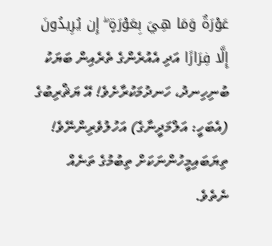عَوْرَةٌ وَمَا هِيَ بِعَوْرَةٍ ۖ إِن يُرِيدُونَ إِلَّا فِرَارًا އަދި އެއުރެންގެ ތެރެއިން ބަޔަކު ބުނިހިނދު، ހަނދުމަކުރާށެވެ! އޭ ޔަޘްރިބުގެ (އެބަހީ: އަލްމަދީނާގެ) އަހުލުވެރިންނޭވެ! ތިޔަބައިމީހުންނަކަށް ތިބުމުގެ ތަނެއް ނެތެވެ.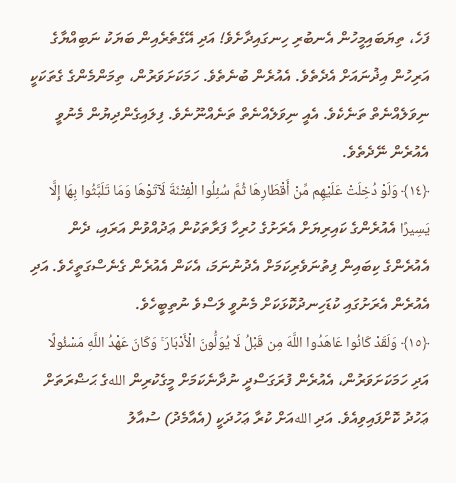ފަހެ، ތިޔަބައިމީހުން އެނބުރި ހިނގައިދާށެވެ! އަދި އޭގެތެރެއިން ބަޔަކު ނަބިއްޔާގެ އަރިހުން އިޛުނައަށް އެދެތެވެ. އެއުރެން ބުނެތެވެ. ހަމަކަށަވަރުން، ތިމަންމެންގެ ގެތަކަކީ ނިވަލެއްނެތް ތަނެކެވެ. އެއީ ނިވަލެއްނެތް ތަނެއްނޫނެވެ. ފިލައިގެންދިޔުން މެނުވީ އެއުރެން ނޭދެތެވެ.
﴿١٤﴾ وَلَوْ دُخِلَتْ عَلَيْهِم مِّنْ أَقْطَارِهَا ثُمَّ سُئِلُوا الْفِتْنَةَ لَآتَوْهَا وَمَا تَلَبَّثُوا بِهَا إِلَّا يَسِيرًا އެއުރެންގެ ކައިރިޔަށް އެރަށުގެ ހުރިހާ ފަރާތަކުން ޢަދުއްވުން އަރައި، ދެން އެއުރެންގެ ކިބައިން ފިތުނަވެރިކަމަށް އެދުނުނަމަ، އެކަން އެއުރެން ގެނެސްގަތީހެވެ. އަދި އެއުރެން އެރަށުގައި ކުޑަހިނދުކޮޅަކަށް މެނުވީ ލަސްވެ ނުތިބީހެވެ.
﴿١٥﴾ وَلَقَدْ كَانُوا عَاهَدُوا اللَّهَ مِن قَبْلُ لَا يُوَلُّونَ الْأَدْبَارَ ۚ وَكَانَ عَهْدُ اللَّهِ مَسْئُولًا އަދި ހަމަކަށަވަރުން، އެއުރެން ފުރަގަސްދީ ނުދާނެކަމަށް މީގެކުރިން اللهގެ ޙަޟްރަތަށް ޢަހުދު ކޮށްފައިވިއެވެ. އަދި اللهއަށް ކުރާ ޢަހުދަކީ (އެއާމެދު) ސުއާލު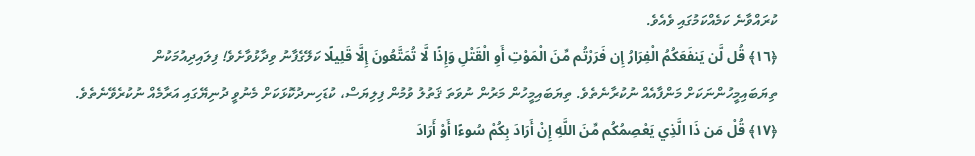ކުރައްވާނެ ކަމެއްކަމުގައި ވެއެވެ.
﴿١٦﴾ قُل لَّن يَنفَعَكُمُ الْفِرَارُ إِن فَرَرْتُم مِّنَ الْمَوْتِ أَوِ الْقَتْلِ وَإِذًا لَّا تُمَتَّعُونَ إِلَّا قَلِيلًا ކަލޭގެފާނު ވިދާޅުވާށެވެ! ފިލައިދިއުމަކުން ތިޔަބައިމީހުންނަކަށް މަންފާއެއް ނުކުރާނެތެވެ. ތިޔަބައިމީހުން މަރުން ނުވަތަ ޤަތުލު ވުމުން ފިލިޔަސް، ކުޑަހިނދުކޮޅަކަށް މެނުވީ ދުނިޔޭގައި އަރާމެއް ނުކުރެވޭނެތެވެ.
﴿١٧﴾ قُلْ مَن ذَا الَّذِي يَعْصِمُكُم مِّنَ اللَّهِ إِنْ أَرَادَ بِكُمْ سُوءًا أَوْ أَرَادَ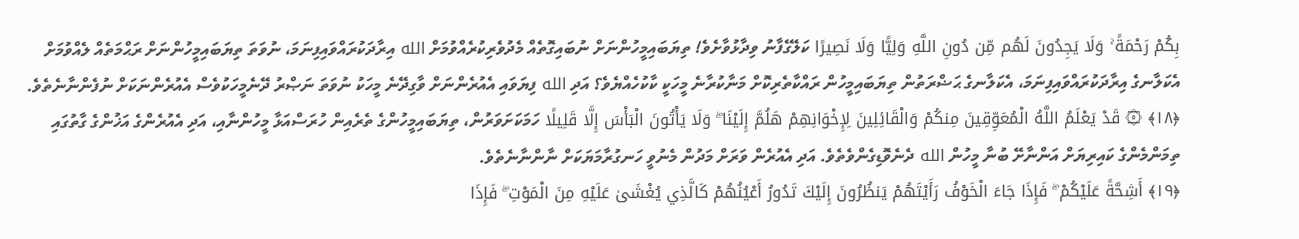بِكُمْ رَحْمَةً ۚ وَلَا يَجِدُونَ لَهُم مِّن دُونِ اللَّهِ وَلِيًّا وَلَا نَصِيرًا ކަލޭގެފާނު ވިދާޅުވާށެވެ! ތިޔަބައިމީހުންނަށް ނުބައިގޮތެއް މެދުވެރިކުރެއްވުމަށް الله އިރާދަކުރައްވައިފިނަމަ، ނުވަތަ ތިޔަބައިމީހުންނަށް ރަޙްމަތެއް ލެއްވުމަށް އެކަލާނގެ އިރާދަކުރައްވައިފިނަމަ، އެކަލާނގެ ޙަޟްރަތުން ތިޔަބައިމީހުން ރައްކާތެރިކޮށް މަނާކުރާނެ މީހަކީ ކާކުހެއްޔެވެ؟ އަދި الله ފިޔަވައި އެއުރެންނަށް ވާގިދޭނެ މީހަކު ނުވަތަ ނަޞްރު ދޭނެމީހަކުވެސް އެއުރެންނަކަށް ނުފެންނާނެތެވެ.
﴿١٨﴾ ۞ قَدْ يَعْلَمُ اللَّهُ الْمُعَوِّقِينَ مِنكُمْ وَالْقَائِلِينَ لِإِخْوَانِهِمْ هَلُمَّ إِلَيْنَا ۖ وَلَا يَأْتُونَ الْبَأْسَ إِلَّا قَلِيلًا ހަމަކަށަވަރުން، ތިޔަބައިމީހުންގެ ތެރެއިން ހުރަސްއަޅާ މީހުންނާއި، އަދި އެއުރެންގެ އަޚުންގެ ގާތުގައި ތިމަންމެންގެ ކައިރިޔަށް އަންނާށޭ ބުނާ މީހުން الله ދެނެވޮޑިގެންވެތެވެ. އަދި އެއުރެން ވަރަށް މަދުން މެނުވީ ހަނގުރާމަޔަކަށް ނާންނާނެތެވެ.
﴿١٩﴾ أَشِحَّةً عَلَيْكُمْ ۖ فَإِذَا جَاءَ الْخَوْفُ رَأَيْتَهُمْ يَنظُرُونَ إِلَيْكَ تَدُورُ أَعْيُنُهُمْ كَالَّذِي يُغْشَىٰ عَلَيْهِ مِنَ الْمَوْتِ ۖ فَإِذَا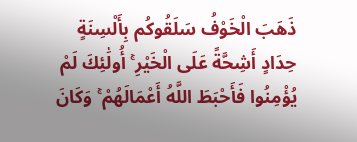ذَهَبَ الْخَوْفُ سَلَقُوكُم بِأَلْسِنَةٍ حِدَادٍ أَشِحَّةً عَلَى الْخَيْرِ ۚ أُولَٰئِكَ لَمْ يُؤْمِنُوا فَأَحْبَطَ اللَّهُ أَعْمَالَهُمْ ۚ وَكَانَ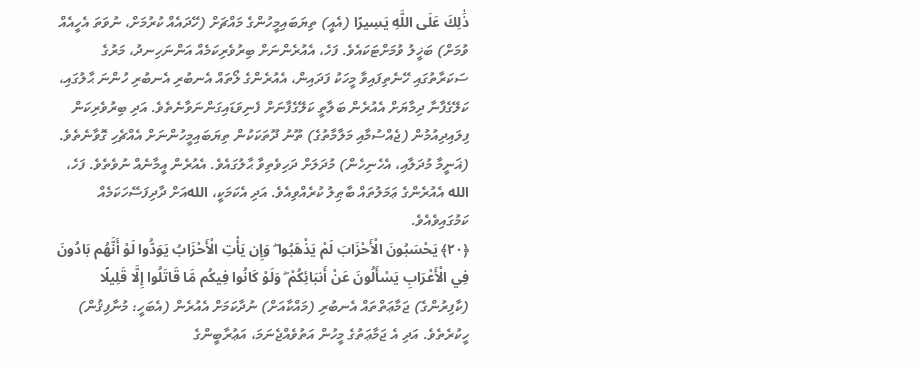ذَٰلِكَ عَلَى اللَّهِ يَسِيرًا (އެއީ) ތިޔަބައިމީހުންގެ މައްޗަށް (ހޭދައެއް ކުރުމަށް، ނުވަތަ އެހީއެއް ވުމަށް) ބަޚީލު ވުމަށްޓަކައެވެ. ފަހެ، އެއުރެންނަށް ބިރުވެރިކަމެއް އަންނަހިނދު، މަރުގެ ސަކަރާތުގައި ހޭނެތިފައިވާ މީހަކު ފަދައިން، އެއުރެންގެ ލޯތައް އެނބުރި އެނބުރި ހުންނަ ޙާލުގައި، ކަލޭގެފާނާ ދިމާޔަށް އެއުރެން ބަލާތީ ކަލޭގެފާނަށް ފެނިވަޑައިގަންނަވާނެތެވެ. އަދި ބިރުވެރިކަން ފިލައިދިއުމުން (ޖެއްސުމާއި މަލާމާތުގެ) ތޫނު ދޫތަކަކުން ތިޔަބައިމީހުންނަށް އެއްޗެހި ގޮވާނެތެވެ. (ޣަނީމާ މުދަލާއި، އެހެނިހެން) މުދަލަށް ދަހިވެތިވާ ޙާލުގައެވެ. އެއުރެން އީމާނެއް ނުވެތެވެ. ފަހެ، الله އެއުރެންގެ ޢަމަލުތައް ބާޠިލު ކުރެއްވިއެވެ. އަދި އެކަމަކީ، اللهއަށް ދާދިފަސޭހަކަމެއް ކަމުގައިވެއެވެ.
﴿٢٠﴾ يَحْسَبُونَ الْأَحْزَابَ لَمْ يَذْهَبُوا ۖ وَإِن يَأْتِ الْأَحْزَابُ يَوَدُّوا لَوْ أَنَّهُم بَادُونَ فِي الْأَعْرَابِ يَسْأَلُونَ عَنْ أَنبَائِكُمْ ۖ وَلَوْ كَانُوا فِيكُم مَّا قَاتَلُوا إِلَّا قَلِيلًا (ކާފިރުންގެ) ޖަމާޢަތްތައް އެނބުރި (މައްކާއަށް) ނުދާކަމަށް އެއުރެން (އެބަހީ: މުނާފިޤުން) ހީކުރެތެވެ. އަދި އެ ޖަމާޢަތުގެ މީހުން އަތުވެއްޖެނަމަ، އަޢުރާބީންގެ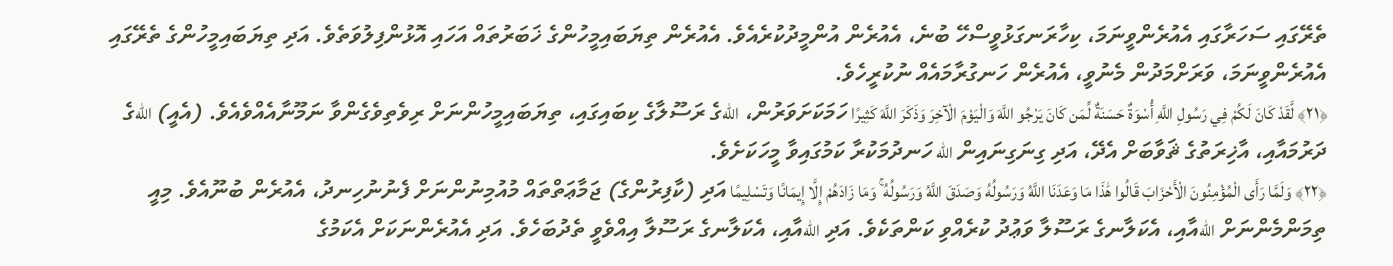ތެރޭގައި ސަހަރާގައި އެއުރެންވީނަމަ، ކިހާރަނގަޅުވީސްހޭ ބުނެ، އެއުރެން އުންމީދުކުރެއެވެ. އެއުރެން ތިޔަބައިމީހުންގެ ޚަބަރުތައް އަހައި އޮޅުންފިލުވަތެވެ. އަދި ތިޔަބައިމީހުންގެ ތެރޭގައި އެއުރެންވީނަމަ، ވަރަށްމަދުން މެނުވީ، އެއުރެން ހަނގުރާމައެއް ނުކުރީހެވެ.
﴿٢١﴾ لَّقَدْ كَانَ لَكُمْ فِي رَسُولِ اللَّهِ أُسْوَةٌ حَسَنَةٌ لِّمَن كَانَ يَرْجُو اللَّهَ وَالْيَوْمَ الْآخِرَ وَذَكَرَ اللَّهَ كَثِيرًا ހަމަކަށަވަރުން، اللهގެ ރަސޫލާގެ ކިބައިގައި، ތިޔަބައިމީހުންނަށް ރިވެތިވެގެންވާ ނަމޫނާއެއްވެއެވެ. (އެއީ) اللهގެ ދަރުމައާއި، އާޚިރަތުގެ ޘަވާބަށް އެދޭ، އަދި ގިނަގިނައިން الله ހަނދުމަކުރާ ކަމުގައިވާ މީހަކަށެވެ.
﴿٢٢﴾ وَلَمَّا رَأَى الْمُؤْمِنُونَ الْأَحْزَابَ قَالُوا هَٰذَا مَا وَعَدَنَا اللَّهُ وَرَسُولُهُ وَصَدَقَ اللَّهُ وَرَسُولُهُ ۚ وَمَا زَادَهُمْ إِلَّا إِيمَانًا وَتَسْلِيمًا އަދި (ކާފިރުންގެ) ޖަމާޢަތްތައް މުއުމިނުންނަށް ފެނުނުހިނދު، އެއުރެން ބުނޫއެވެ. މިއީ ތިމަންމެންނަށް اللهއާއި، އެކަލާނގެ ރަސޫލާ ވަޢުދު ކުރެއްވި ކަންތަކެވެ. އަދި اللهއާއި، އެކަލާނގެ ރަސޫލާ އިއްވެވީ ތެދުބަހެވެ. އަދި އެއުރެންނަކަށް އެކަމުގެ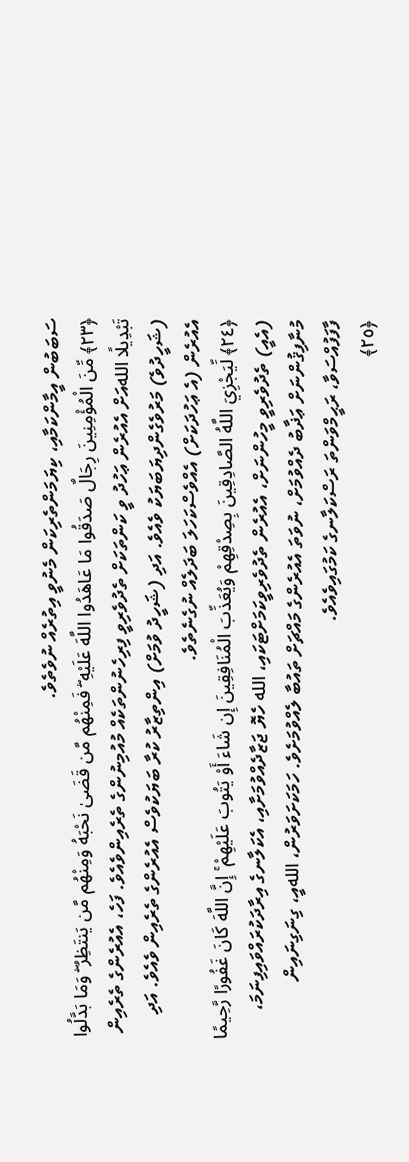ސަބަބުން އީމާންކަމާއި، ކިޔަމަންތެރިކަން މެނުވީ އިތުރެއް ނުވެތެވެ.
﴿٢٣﴾ مِّنَ الْمُؤْمِنِينَ رِجَالٌ صَدَقُوا مَا عَاهَدُوا اللَّهَ عَلَيْهِ ۖ فَمِنْهُم مَّن قَضَىٰ نَحْبَهُ وَمِنْهُم مَّن يَنتَظِرُ ۖ وَمَا بَدَّلُوا تَبْدِيلًا اللهއަށް އެއުރެން ޢަހުދު ވީ ކަންތަކަށް ތެދުވެރިވީ ފިރިހެނުންތަކެއް މުއުމިނުންގެ ތެރެއިންވެއެވެ. ފަހެ، އެއުރެންގެ ތެރެއިން (ޝަހީދުވެ) މަރުވެގެންދިޔަބަޔަކު ވެއެވެ. އަދި (ޝަހީދު ވުމަށް) އިންތިޒާރު ކުރާ ބަޔަކުވެސް އެއުރެންގެ ތެރެއިން ވެއެވެ. އަދި އެއުރެން (އެ ޢަހުދަކަށް) އެއްވެސްކަހަލަ ބަދަލެއް ނުގެނެތެވެ.
﴿٢٤﴾ لِّيَجْزِيَ اللَّهُ الصَّادِقِينَ بِصِدْقِهِمْ وَيُعَذِّبَ الْمُنَافِقِينَ إِن شَاءَ أَوْ يَتُوبَ عَلَيْهِمْ ۚ إِنَّ اللَّهَ كَانَ غَفُورًا رَّحِيمًا (އެއީ) ތެދުވެރިވީ މީހުންނަށް، އެއުރެން ތެދުވެރިވީކަމަށްޓަކައި، الله ހެޔޮ ޖަޒާދެއްވުމަށާއި، އެކަލާނގެ އިރާދަކުރައްވައިފިނަމަ، މުނާފިޤުންނަށް ޢަޛާބު ދެއްވުމަށް، ނުވަތަ އެއުރެންގެ މައްޗަށް ތައުބާ ލެއްވުމަށެވެ. ހަމަކަށަވަރުން، اللهއީ، ގިނަގިނައިން ފާފަފުއްސަވާ، ރަޙީމްވަންތަ ރަސްކަލާނގެ ކަމުގައިވެއެވެ.
﴿٢٥﴾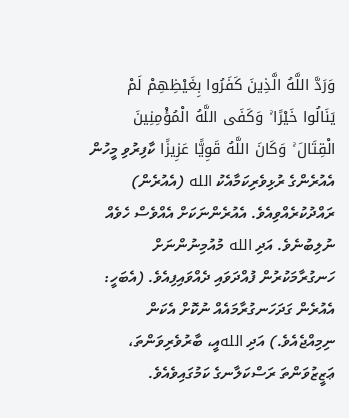وَرَدَّ اللَّهُ الَّذِينَ كَفَرُوا بِغَيْظِهِمْ لَمْ يَنَالُوا خَيْرًا ۚ وَكَفَى اللَّهُ الْمُؤْمِنِينَ الْقِتَالَ ۚ وَكَانَ اللَّهُ قَوِيًّا عَزِيزًا ކާފިރުވި މީހުން އެއުރެންގެ ރުޅިވެރިކަމާއެކު الله (އެއުރެން) ރައްދުކުރެއްވިއެވެ. އެއުރެންނަކަށް އެއްވެސް ހެވެއް ނުލިބުނެވެ. އަދި الله މުއުމިނުންނަށް ހަނގުރާމަކުރުން ފުއްދަވައި ދެއްވައިފިއެވެ. (އެބަހީ: އެއުރެން ގަދަހަނގުރާމައެއް ނުކޮށް އެކަން ނިމިއްޖެއެވެ.) އަދި اللهއީ، ބާރުވެރިވަންތަ، ޢަޒީޒުވަންތަ ރަސްކަލާނގެ ކަމުގައިވެއެވެ.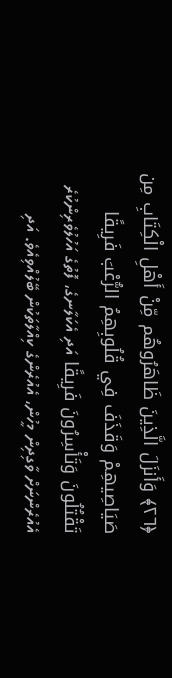﴿٢٦﴾ وَأَنزَلَ الَّذِينَ ظَاهَرُوهُم مِّنْ أَهْلِ الْكِتَابِ مِن صَيَاصِيهِمْ وَقَذَفَ فِي قُلُوبِهِمُ الرُّعْبَ فَرِيقًا تَقْتُلُونَ وَتَأْسِرُونَ فَرِيقًا އަދި އެކަލާނގެ، ފޮތުގެ އަހުލުވެރިންކުރެ އެއުރެންނަށް ވާގިދިން މީހުން، އެއުރެންގެ ކިއްލާތަކުން ބޭލުއްވިއެވެ. އަދި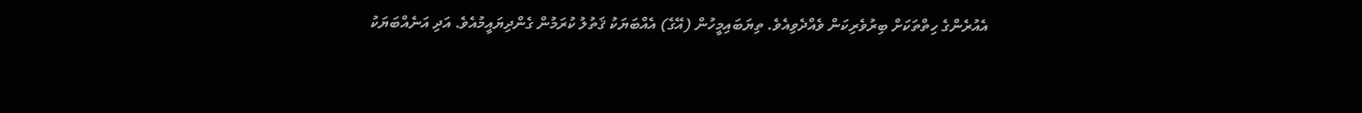އެއުރެންގެ ހިތްތަކަށް ބިރުވެރިކަން ވެއްދެވިއެވެ. ތިޔަބައިމީހުން (އޭގެ) އެއްބަޔަކު ޤަތުލު ކުރަމުން ގެންދިޔައީމުއެވެ. އަދި އަނެއްބަޔަކު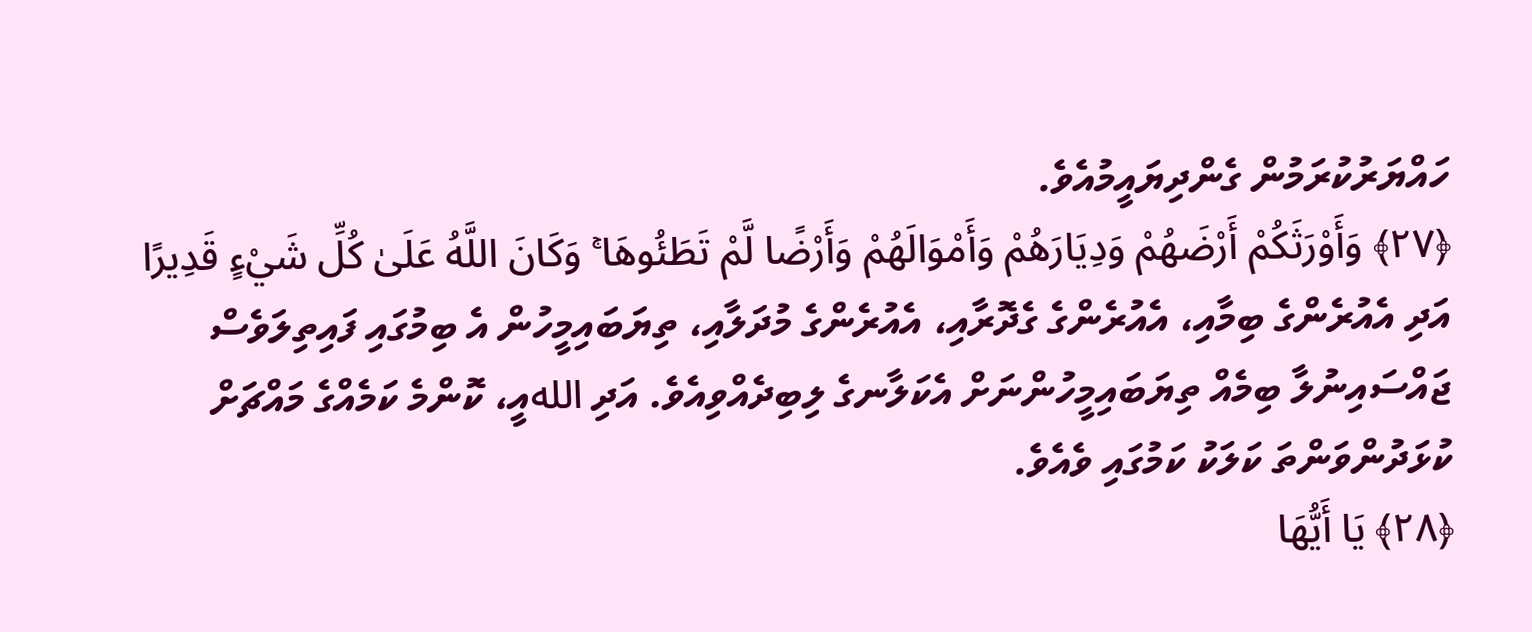ހައްޔަރުކުރަމުން ގެންދިޔައީމުއެވެ.
﴿٢٧﴾ وَأَوْرَثَكُمْ أَرْضَهُمْ وَدِيَارَهُمْ وَأَمْوَالَهُمْ وَأَرْضًا لَّمْ تَطَئُوهَا ۚ وَكَانَ اللَّهُ عَلَىٰ كُلِّ شَيْءٍ قَدِيرًا އަދި އެއުރެންގެ ބިމާއި، އެއުރެންގެ ގެދޮރާއި، އެއުރެންގެ މުދަލާއި، ތިޔަބައިމީހުން އެ ބިމުގައި ފައިތިލަވެސް ޖައްސައިނުލާ ބިމެއް ތިޔަބައިމީހުންނަށް އެކަލާނގެ ލިބިދެއްވިއެވެ. އަދި اللهއީ، ކޮންމެ ކަމެއްގެ މައްޗަށް ކުޅަދުންވަންތަ ކަލަކު ކަމުގައި ވެއެވެ.
﴿٢٨﴾ يَا أَيُّهَا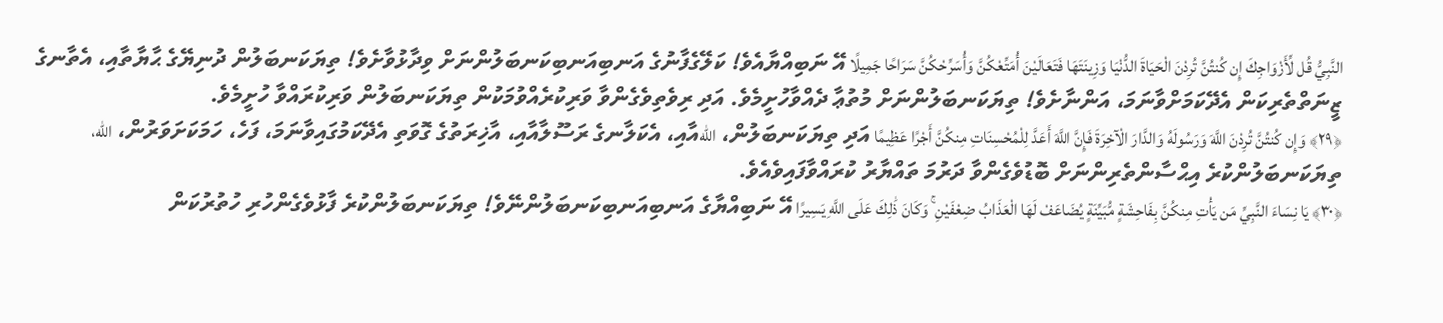النَّبِيُّ قُل لِّأَزْوَاجِكَ إِن كُنتُنَّ تُرِدْنَ الْحَيَاةَ الدُّنْيَا وَزِينَتَهَا فَتَعَالَيْنَ أُمَتِّعْكُنَّ وَأُسَرِّحْكُنَّ سَرَاحًا جَمِيلًا އޭ ނަބިއްޔާއެވެ! ކަލޭގެފާނުގެ އަނބިއަނބިކަނބަލުންނަށް ވިދާޅުވާށެވެ! ތިޔަކަނބަލުން ދުނިޔޭގެ ޙާޔާތާއި، އެތާނގެ ޒީނަތްތެރިކަން އެދޭކަމަށްވާނަމަ، އަންނާށެވެ! ތިޔަކަނބަލުންނަށް މުތުޢާ ދެއްވާހުށީމެވެ. އަދި ރިވެތިވެގެންވާ ވަރިކުރެއްވުމަކުން ތިޔަކަނބަލުން ވަރިކުރައްވާ ހުށީމެވެ.
﴿٢٩﴾ وَإِن كُنتُنَّ تُرِدْنَ اللَّهَ وَرَسُولَهُ وَالدَّارَ الْآخِرَةَ فَإِنَّ اللَّهَ أَعَدَّ لِلْمُحْسِنَاتِ مِنكُنَّ أَجْرًا عَظِيمًا އަދި ތިޔަކަނބަލުން، اللهއާއި، އެކަލާނގެ ރަސޫލާއާއި، އާޚިރަތުގެ ގޮވަތި އެދޭކަމުގައިވާނަމަ، ފަހެ، ހަމަކަށަވަރުން، الله، ތިޔަކަނބަލުންކުރެ އިޙްސާންތެރިންނަށް ބޮޑުވެގެންވާ ދަރުމަ ތައްޔާރު ކުރައްވާފައިވެއެވެ.
﴿٣٠﴾ يَا نِسَاءَ النَّبِيِّ مَن يَأْتِ مِنكُنَّ بِفَاحِشَةٍ مُّبَيِّنَةٍ يُضَاعَفْ لَهَا الْعَذَابُ ضِعْفَيْنِ ۚ وَكَانَ ذَٰلِكَ عَلَى اللَّهِ يَسِيرًا އޭ ނަބިއްޔާގެ އަނބިއަނބިކަނބަލުންނޭވެ! ތިޔަކަނބަލުންކުރެ ފާޅުވެގެންހުރި ހުތުރުކަން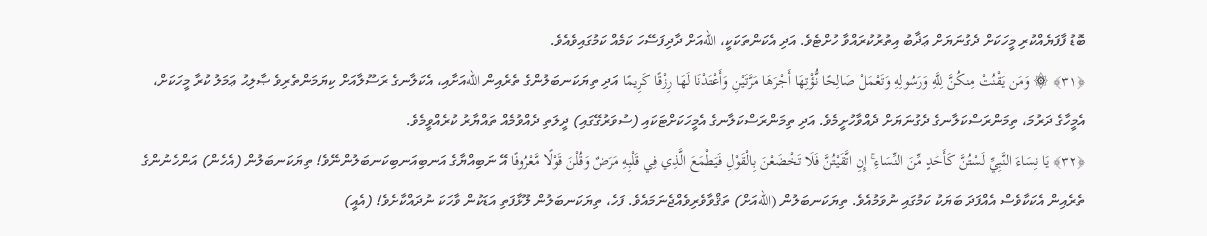ބޮޑު ފާފަޔެއްކުރި މީހަކަށް ދެގުނަޔަށް ޢަޛާބު އިތުރުކުރައްވާ ހުށްޓެވެ. އަދި އެކަންތަކަކީ، اللهއަށް ދާދިފަސޭހަ ކަމެއް ކަމުގައިވެއެވެ.
﴿٣١﴾ ۞ وَمَن يَقْنُتْ مِنكُنَّ لِلَّهِ وَرَسُولِهِ وَتَعْمَلْ صَالِحًا نُّؤْتِهَا أَجْرَهَا مَرَّتَيْنِ وَأَعْتَدْنَا لَهَا رِزْقًا كَرِيمًا އަދި ތިޔަކަނބަލުންގެ ތެރެއިން اللهއަށާއި، އެކަލާނގެ ރަސޫލާއަށް ކިޔަމަންތެރިވެ ޞާލިޙު ޢަމަލު ކުރާ މީހަކަށް، އެމީހާގެ ދަރުމަ، ތިމަންރަސްކަލާނގެ ދެގުނަޔަށް ދެއްވާހުށީމެވެ. އަދި ތިމަންރަސްކަލާނގެ އެމީހަކަށްޓަކައި (ސުވަރުގޭގައި) ދީލަތި ދެއްވުމެއް ތައްޔާރު ކުރެއްވީމެވެ.
﴿٣٢﴾ يَا نِسَاءَ النَّبِيِّ لَسْتُنَّ كَأَحَدٍ مِّنَ النِّسَاءِ ۚ إِنِ اتَّقَيْتُنَّ فَلَا تَخْضَعْنَ بِالْقَوْلِ فَيَطْمَعَ الَّذِي فِي قَلْبِهِ مَرَضٌ وَقُلْنَ قَوْلًا مَّعْرُوفًا އޭ ނަބިއްޔާގެ އަނބިއަނބިކަނބަލުންނޭވެ! ތިޔަކަނބަލުން (އެހެން) އަންހެނުންގެ ތެރެއިން އެކަކާވެސް އެއްފަދަ ބަޔަކު ކަމުގައި ނުވަމުއެވެ. ތިޔަކަނބަލުން (اللهއަށް) ތަޤްވާވެރިވެއްޖެނަމައެވެ. ފަހެ، ތިޔަކަނބަލުން ލޫޅާފަތި އަޑަކުން ވާހަކަ ނުދައްކާށެވެ! (އެއީ)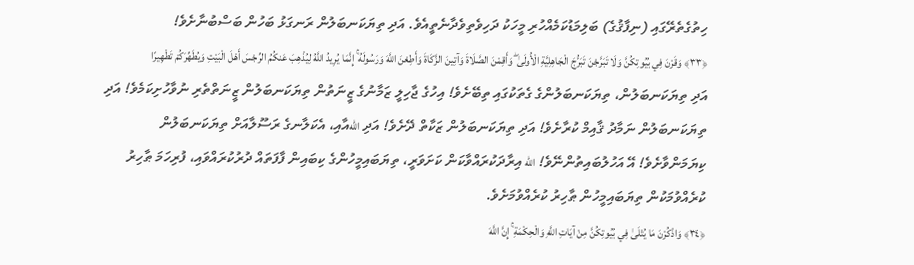ހިތުގެތެރޭގައި (ނިފާޤުގެ) ބަލިމަޑުކަމެއްހުރި މީހަކު ދަހިވެތިވެދާނެތީއެވެ. އަދި ތިޔަކަނބަލުން ރަނގަޅު ބަހުން ބަސްބުނާށެވެ!
﴿٣٣﴾ وَقَرْنَ فِي بُيُوتِكُنَّ وَلَا تَبَرَّجْنَ تَبَرُّجَ الْجَاهِلِيَّةِ الْأُولَىٰ ۖ وَأَقِمْنَ الصَّلَاةَ وَآتِينَ الزَّكَاةَ وَأَطِعْنَ اللَّهَ وَرَسُولَهُ ۚ إِنَّمَا يُرِيدُ اللَّهُ لِيُذْهِبَ عَنكُمُ الرِّجْسَ أَهْلَ الْبَيْتِ وَيُطَهِّرَكُمْ تَطْهِيرًا އަދި ތިޔަކަނބަލުން، ތިޔަކަނބަލުންގެ ގެތަކުގައި ތިބޭށެވެ! އިހުގެ ޖާހިލީ ޒަމާނުގެ ޒީނަތުން ތިޔަކަނބަލުން ޒީނަތްތެރި ނުވާހުށިކަމެވެ! އަދި ތިޔަކަނބަލުން ނަމާދު ޤާއިމް ކުރާށެވެ! އަދި ތިޔަކަނބަލުން ޒަކާތް ދޭށެވެ! އަދި اللهއާއި، އެކަލާނގެ ރަސޫލާއަށް ތިޔަކަނބަލުން ކިޔަމަންވާށެވެ! އޭ އަހުލުބައިތުންނޭވެ! الله އިރާދަކުރައްވާކަން ކަށަވަރީ، ތިޔަބައިމީހުންގެ ކިބައިން ފާފަތައް ދުރުކުރައްވައި، ފުރިހަމަ ޠާހިރު ކުރެއްވުމަކުން ތިޔަބައިމީހުން ޠާހިރު ކުރެއްވުމަށެވެ.
﴿٣٤﴾ وَاذْكُرْنَ مَا يُتْلَىٰ فِي بُيُوتِكُنَّ مِنْ آيَاتِ اللَّهِ وَالْحِكْمَةِ ۚ إِنَّ اللَّهَ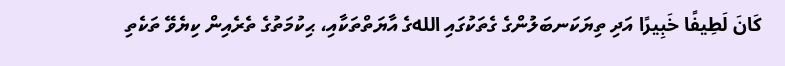كَانَ لَطِيفًا خَبِيرًا އަދި ތިޔަކަނބަލުންގެ ގެތަކުގައި اللهގެ އާޔަތްތަކާއި، ޙިކުމަތުގެ ތެރެއިން ކިޔެވޭ ތަކެތި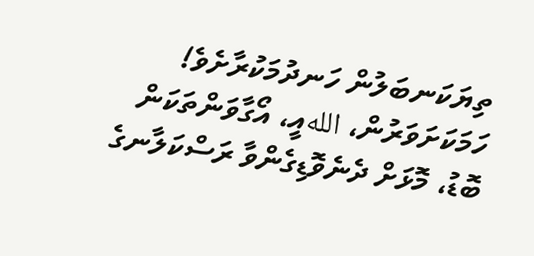ތިޔަކަނބަލުން ހަނދުމަކުރާށެވެ! ހަމަކަށަވަރުން، اللهއީ، އޯގާވަންތަކަން ބޮޑު، މޮޅަށް ދެނެވޮޑިގެންވާ ރަސްކަލާނގެ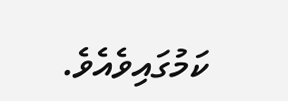ކަމުގައިވެއެވެ.